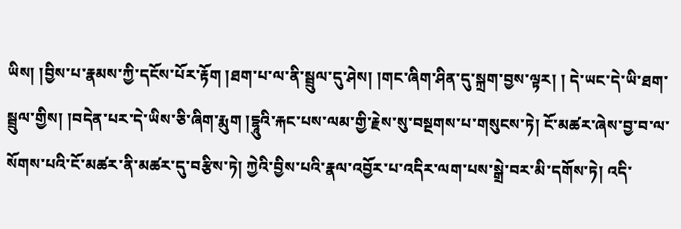ཡིས། །བྱིས་པ་རྣམས་ཀྱི་དངོས་པོར་རྟོག །ཐག་པ་ལ་ནི་སྦྲུལ་དུ་ཤེས། །གང་ཞིག་ཤིན་དུ་སྐྲག་བྱས་ལྟར། ། དེ་ཡང་དེ་ཡི་ཐག་སྦྲུལ་གྱིས། །བདེན་པར་དེ་ཡིས་ཅི་ཞིག་རྨུག །དྷཱུའི་རྐང་པས་ལམ་གྱི་རྗེས་སུ་བསྔགས་པ་གསུངས་ཏེ། ངོ་མཚར་ཞེས་བྱ་བ་ལ་སོགས་པའི་ངོ་མཚར་ནི་མཚར་དུ་བརྩིས་ཏེ། ཀྱེའི་བྱིས་པའི་རྣལ་འབྱོར་པ་འདིར་ལག་པས་སྒྲེ་བར་མི་དགོས་ཏེ། འདི་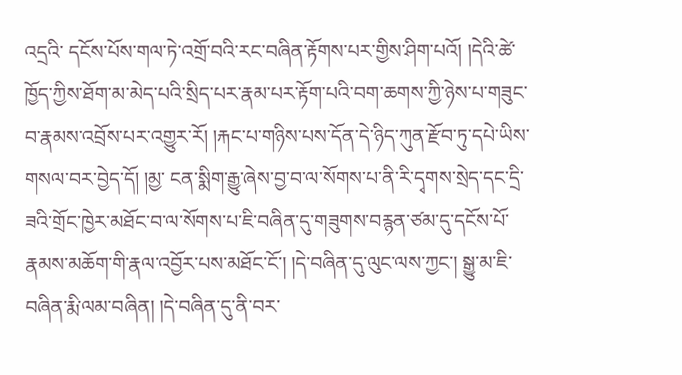འདྲའི་ དངོས་པོས་གལ་ཏེ་འགྲོ་བའི་རང་བཞིན་རྟོགས་པར་གྱིས་ཤིག་པའོ། །དེའི་ཚེ་ཁྱོད་ཀྱིས་ཐོག་མ་མེད་པའི་སྲིད་པར་རྣམ་པར་རྟོག་པའི་བག་ཆགས་ཀྱི་ཉེས་པ་གཟུང་བ་རྣམས་འབྲོས་པར་འགྱུར་རོ། །རྐང་པ་གཉིས་པས་དོན་དེ་ཉིད་ཀུན་རྫོབ་ཏུ་དཔེ་ཡིས་གསལ་བར་བྱེད་དོ། །མྱ་ ངན་སྨིག་རྒྱུ་ཞེས་བྱ་བ་ལ་སོགས་པ་ནི་རི་དྭགས་སྲེད་དང་དྲི་ཟའི་གྲོང་ཁྱེར་མཐོང་བ་ལ་སོགས་པ་ཇི་བཞིན་དུ་གཟུགས་བརྙན་ཙམ་དུ་དངོས་པོ་རྣམས་མཆོག་གི་རྣལ་འབྱོར་པས་མཐོང་ངོ་། །དེ་བཞིན་དུ་ལུང་ལས་ཀྱང་། སྒྱུ་མ་ཇི་བཞིན་རྨི་ལམ་བཞིན། །དེ་བཞིན་དུ་ནི་བར་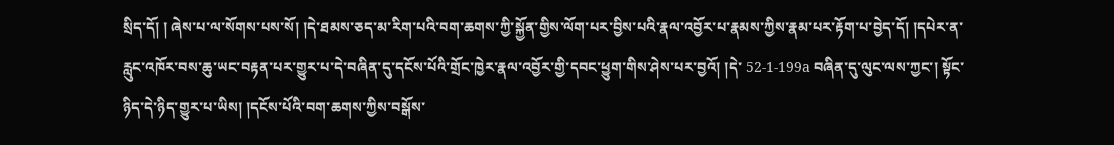སྲིད་དོ། ། ཞེས་པ་ལ་སོགས་པས་སོ། །དེ་ཐམས་ཅད་མ་རིག་པའི་བག་ཆགས་ཀྱི་སྐྱོན་གྱིས་ལོག་པར་བྱིས་པའི་རྣལ་འབྱོར་པ་རྣམས་ཀྱིས་རྣམ་པར་རྟོག་པ་བྱེད་དོ། །དཔེར་ན་རླུང་འཁོར་བས་ཆུ་ཡང་བརྟན་པར་གྱུར་པ་དེ་བཞིན་དུ་དངོས་པོའི་གྲོང་ཁྱེར་རྣལ་འབྱོར་གྱི་དབང་ཕྱུག་གིས་ཤེས་པར་བྱའོ། །དེ་ 52-1-199a བཞིན་དུ་ལུང་ལས་ཀྱང་། སྟོང་ཉིད་དེ་ཉིད་གྱུར་པ་ཡིས། །དངོས་པོའི་བག་ཆགས་ཀྱིས་བསྒོས་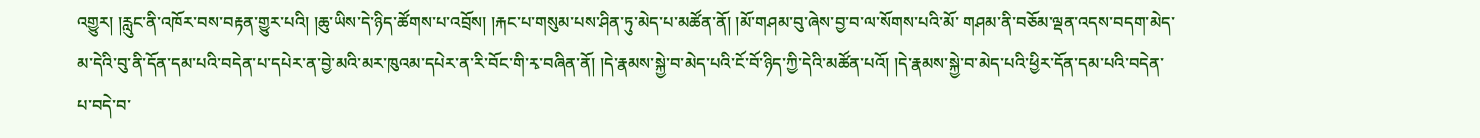འགྱུར། །རླུང་ནི་འཁོར་བས་བརྟན་གྱུར་པའི། །ཆུ་ཡིས་དེ་ཉིད་ཚོགས་པ་འབྲོས། །རྐང་པ་གསུམ་པས་ཤིན་ཏུ་མེད་པ་མཚོན་ནོ། །མོ་གཤམ་བུ་ཞེས་བྱ་བ་ལ་སོགས་པའི་མོ་ གཤམ་ནི་བཅོམ་ལྡན་འདས་བདག་མེད་མ་དེའི་བུ་ནི་དོན་དམ་པའི་བདེན་པ་དཔེར་ན་བྱེ་མའི་མར་ཁུའམ་དཔེར་ན་རི་བོང་གི་རྭ་བཞིན་ནོ། །དེ་རྣམས་སྐྱེ་བ་མེད་པའི་ངོ་བོ་ཉིད་ཀྱི་དེའི་མཚོན་པའོ། །དེ་རྣམས་སྐྱེ་བ་མེད་པའི་ཕྱིར་དོན་དམ་པའི་བདེན་པ་བདེ་བ་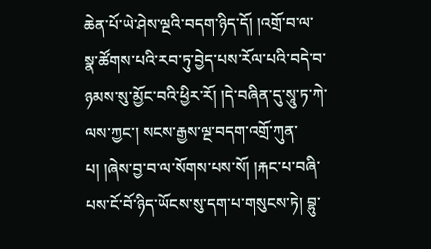ཆེན་པོ་ཡེ་ཤེས་ལྔའི་བདག་ཉིད་དོ། །འགྲོ་བ་ལ་ སྣ་ཚོགས་པའི་རབ་ཏུ་བྱེད་པས་རོལ་པའི་བདེ་བ་ཉམས་སུ་མྱོང་བའི་ཕྱིར་རོ། །དེ་བཞིན་དུ་སཱུ་ཏ་ཀེ་ལས་ཀྱང་། སངས་རྒྱས་ལྔ་བདག་འགྲོ་ཀུན་པ། །ཞེས་བྱ་བ་ལ་སོགས་པས་སོ། །རྐང་པ་བཞི་པས་ངོ་བོ་ཉིད་ཡོངས་སུ་དག་པ་གསུངས་ཏེ། བྷུ་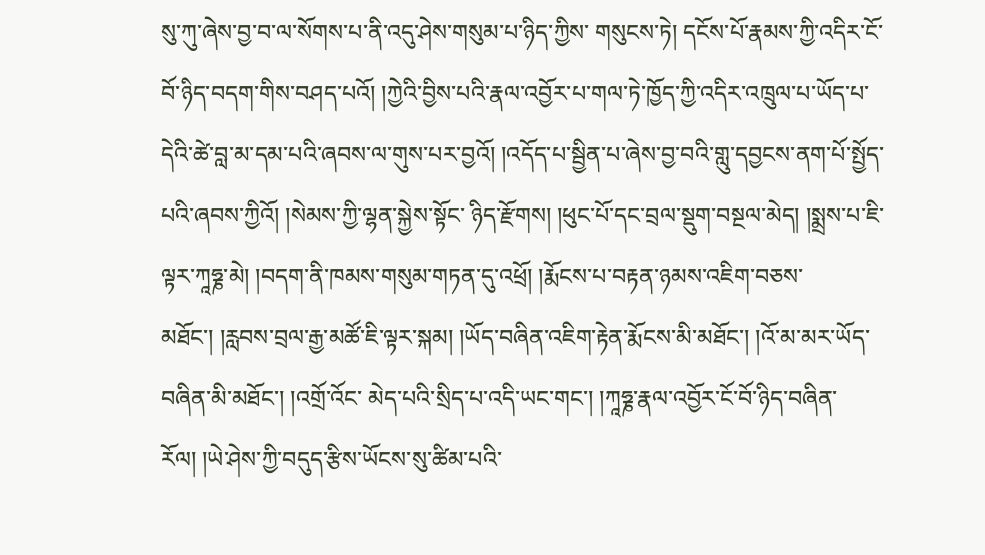སུ་ཀུ་ཞེས་བྱ་བ་ལ་སོགས་པ་ནི་འདུ་ཤེས་གསུམ་པ་ཉིད་ཀྱིས་ གསུངས་ཏེ། དངོས་པོ་རྣམས་ཀྱི་འདིར་ངོ་བོ་ཉིད་བདག་གིས་བཤད་པའོ། །ཀྱེའི་བྱིས་པའི་རྣལ་འབྱོར་པ་གལ་ཏེ་ཁྱོད་ཀྱི་འདིར་འཁྲུལ་པ་ཡོད་པ་དེའི་ཚེ་བླ་མ་དམ་པའི་ཞབས་ལ་གུས་པར་བྱའོ། །འདོད་པ་སྦྱིན་པ་ཞེས་བྱ་བའི་གླུ་དབྱངས་ནག་པོ་སྤྱོད་པའི་ཞབས་ཀྱིའོ། །སེམས་ཀྱི་ལྷན་སྐྱེས་སྟོང་ ཉིད་རྫོགས། །ཕུང་པོ་དང་བྲལ་སྡུག་བསྔལ་མེད། །སྨྲས་པ་ཇི་ལྟར་ཀཱཧྞ་མེ། །བདག་ནི་ཁམས་གསུམ་གཏན་དུ་འཕྲོ། །རྨོངས་པ་བརྟན་ཉམས་འཇིག་བཅས་མཐོང་། །རླབས་བྲལ་རྒྱ་མཚོ་ཇི་ལྟར་སྐམ། །ཡོད་བཞིན་འཇིག་རྟེན་རྨོངས་མི་མཐོང་། །འོ་མ་མར་ཡོད་བཞིན་མི་མཐོང་། །འགྲོ་འོང་ མེད་པའི་སྲིད་པ་འདི་ཡང་གང་། །ཀཱཧྞ་རྣལ་འབྱོར་ངོ་བོ་ཉིད་བཞིན་རོལ། །ཡེ་ཤེས་ཀྱི་བདུད་རྩིས་ཡོངས་སུ་ཚིམ་པའི་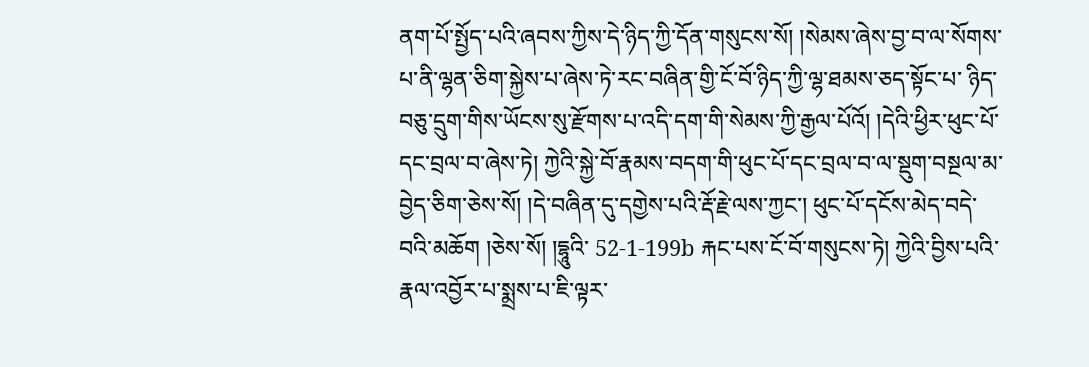ནག་པོ་སྤྱོད་པའི་ཞབས་ཀྱིས་དེ་ཉིད་ཀྱི་དོན་གསུངས་སོ། །སེམས་ཞེས་བྱ་བ་ལ་སོགས་པ་ནི་ལྷན་ཅིག་སྐྱེས་པ་ཞེས་ཏེ་རང་བཞིན་གྱི་ངོ་བོ་ཉིད་ཀྱི་ལྷ་ཐམས་ཅད་སྟོང་པ་ ཉིད་བཅུ་དྲུག་གིས་ཡོངས་སུ་རྫོགས་པ་འདི་དག་གི་སེམས་ཀྱི་རྒྱལ་པོའོ། །དེའི་ཕྱིར་ཕུང་པོ་དང་བྲལ་བ་ཞེས་ཏེ། ཀྱེའི་སྐྱེ་བོ་རྣམས་བདག་གི་ཕུང་པོ་དང་བྲལ་བ་ལ་སྡུག་བསྔལ་མ་བྱེད་ཅིག་ཅེས་སོ། །དེ་བཞིན་དུ་དགྱེས་པའི་རྡོ་རྗེ་ལས་ཀྱང་། ཕུང་པོ་དངོས་མེད་བདེ་བའི་མཆོག །ཅེས་སོ། །དྷཱུའི་ 52-1-199b རྐང་པས་ངོ་བོ་གསུངས་ཏེ། ཀྱེའི་བྱིས་པའི་རྣལ་འབྱོར་པ་སྨྲས་པ་ཇི་ལྟར་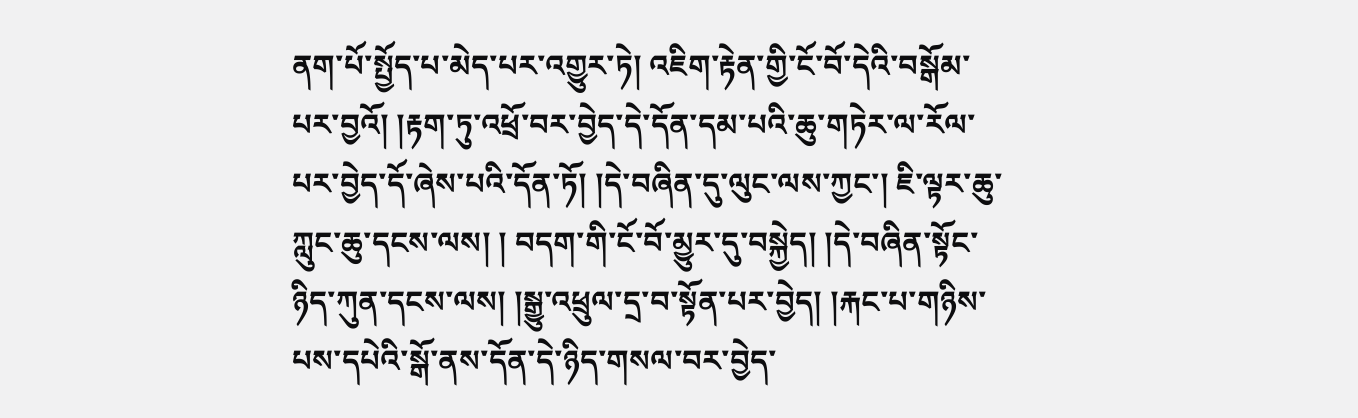ནག་པོ་སྤྱོད་པ་མེད་པར་འགྱུར་ཏེ། འཇིག་རྟེན་གྱི་ངོ་བོ་དེའི་བསྒོམ་པར་བྱའོ། །རྟག་ཏུ་འཕྲོ་བར་བྱེད་དེ་དོན་དམ་པའི་ཆུ་གཏེར་ལ་རོལ་པར་བྱེད་དོ་ཞེས་པའི་དོན་ཏོ། །དེ་བཞིན་དུ་ལུང་ལས་ཀྱང་། ཇི་ལྟར་ཆུ་ཀླུང་ཆུ་དངས་ལས། ། བདག་གི་ངོ་བོ་མྱུར་དུ་བསྐྱེད། །དེ་བཞིན་སྟོང་ཉིད་ཀུན་དངས་ལས། །སྒྱུ་འཕྲུལ་དྲ་བ་སྟོན་པར་བྱེད། །རྐང་པ་གཉིས་པས་དཔེའི་སྒོ་ནས་དོན་དེ་ཉིད་གསལ་བར་བྱེད་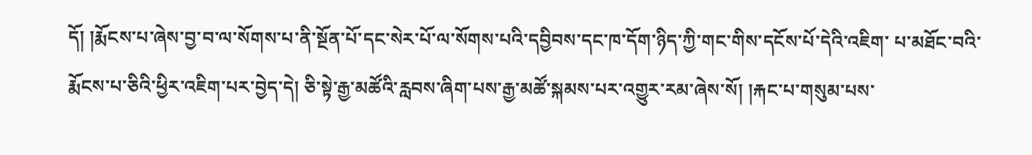དོ། །རྨོངས་པ་ཞེས་བྱ་བ་ལ་སོགས་པ་ནི་སྔོན་པོ་དང་སེར་པོ་ལ་སོགས་པའི་དབྱིབས་དང་ཁ་དོག་ཉིད་ཀྱི་གང་གིས་དངོས་པོ་དེའི་འཇིག་ པ་མཐོང་བའི་རྨོངས་པ་ཅིའི་ཕྱིར་འཇིག་པར་བྱེད་དེ། ཅི་སྟེ་རྒྱ་མཚོའི་རླབས་ཞིག་པས་རྒྱ་མཚོ་སྐམས་པར་འགྱུར་རམ་ཞེས་སོ། །རྐང་པ་གསུམ་པས་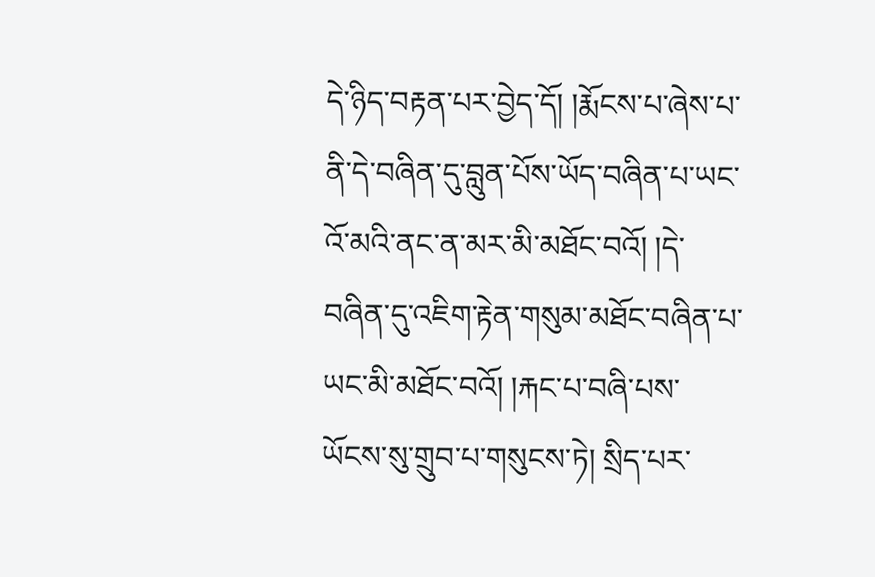དེ་ཉིད་བརྟན་པར་བྱེད་དོ། །རྨོངས་པ་ཞེས་པ་ནི་དེ་བཞིན་དུ་བླུན་པོས་ཡོད་བཞིན་པ་ཡང་འོ་མའི་ནང་ན་མར་མི་མཐོང་བའོ། །དེ་བཞིན་དུ་འཇིག་རྟེན་གསུམ་མཐོང་བཞིན་པ་ ཡང་མི་མཐོང་བའོ། །རྐང་པ་བཞི་པས་ཡོངས་སུ་གྲུབ་པ་གསུངས་ཏེ། སྲིད་པར་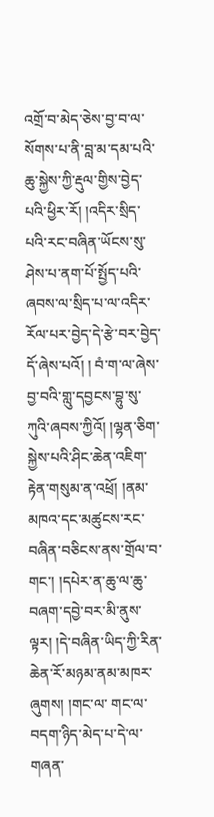འགྲོ་བ་མེད་ཅེས་བྱ་བ་ལ་སོགས་པ་ནི་བླ་མ་དམ་པའི་ཆུ་སྐྱེས་ཀྱི་རྡུལ་གྱིས་བྱེད་པའི་ཕྱིར་རོ། །འདིར་སྲིད་པའི་རང་བཞིན་ཡོངས་སུ་ཤེས་པ་ནག་པོ་སྤྱོད་པའི་ཞབས་ལ་སྲིད་པ་ལ་འདིར་རོལ་པར་བྱེད་དེ་རྩེ་བར་བྱེད་དོ་ཞེས་པའོ། ། བཾ་ག་ལ་ཞེས་བྱ་བའི་གླུ་དབྱངས་བྷུ་སུ་ཀུའི་ཞབས་ཀྱིའོ། །ལྷན་ཅིག་སྐྱེས་པའི་ཤིང་ཆེན་འཇིག་རྟེན་གསུམ་ན་འཕྲོ། །ནམ་མཁའ་དང་མཚུངས་རང་བཞིན་བཅིངས་ནས་གྲོལ་བ་གང་། །དཔེར་ན་ཆུ་ལ་ཆུ་བཞག་དབྱེ་བར་མི་ནུས་ལྟར། །དེ་བཞིན་ཡིད་ཀྱི་རིན་ཆེན་རོ་མཉམ་ནམ་མཁར་ཞུགས། །གང་ལ་ གང་ལ་བདག་ཉིད་མེད་པ་དེ་ལ་གཞན་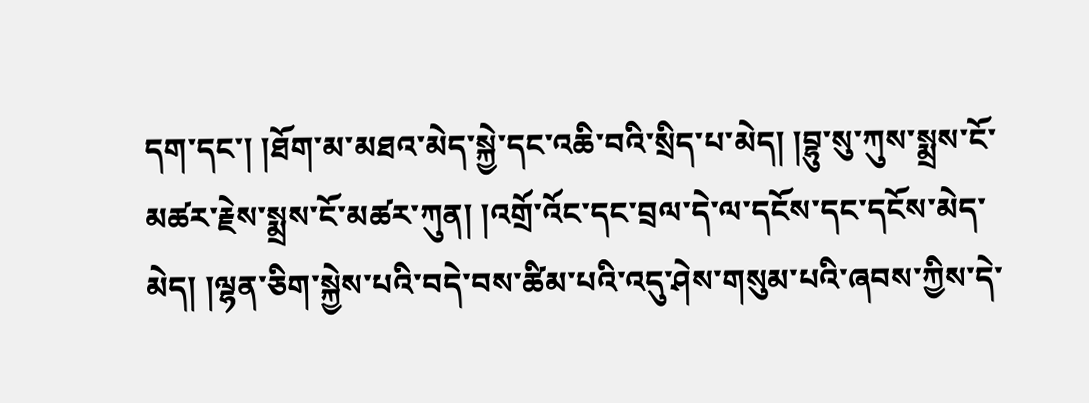དག་དང་། །ཐོག་མ་མཐའ་མེད་སྐྱེ་དང་འཆི་བའི་སྲིད་པ་མེད། །བྷུ་སུ་ཀུས་སྨྲས་ངོ་མཚར་རྗེས་སྨྲས་ངོ་མཚར་ཀུན། །འགྲོ་འོང་དང་བྲལ་དེ་ལ་དངོས་དང་དངོས་མེད་མེད། །ལྷན་ཅིག་སྐྱེས་པའི་བདེ་བས་ཚིམ་པའི་འདུ་ཤེས་གསུམ་པའི་ཞབས་ཀྱིས་དེ་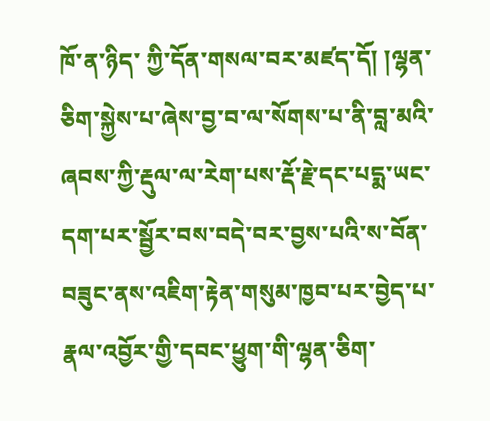ཁོ་ན་ཉིད་ ཀྱི་དོན་གསལ་བར་མཛད་དོ། །ལྷན་ཅིག་སྐྱེས་པ་ཞེས་བྱ་བ་ལ་སོགས་པ་ནི་བླ་མའི་ཞབས་ཀྱི་རྡུལ་ལ་རེག་པས་རྡོ་རྗེ་དང་པདྨ་ཡང་དག་པར་སྦྱོར་བས་བདེ་བར་བྱས་པའི་ས་བོན་བཟུང་ནས་འཇིག་རྟེན་གསུམ་ཁྱབ་པར་བྱེད་པ་རྣལ་འབྱོར་གྱི་དབང་ཕྱུག་གི་ལྷན་ཅིག་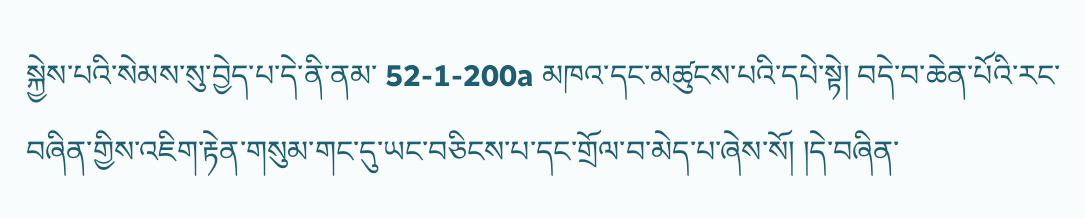སྐྱེས་པའི་སེམས་སུ་བྱེད་པ་དེ་ནི་ནམ་ 52-1-200a མཁའ་དང་མཚུངས་པའི་དཔེ་སྟེ། བདེ་བ་ཆེན་པོའི་རང་བཞིན་གྱིས་འཇིག་རྟེན་གསུམ་གང་དུ་ཡང་བཅིངས་པ་དང་གྲོལ་བ་མེད་པ་ཞེས་སོ། །དེ་བཞིན་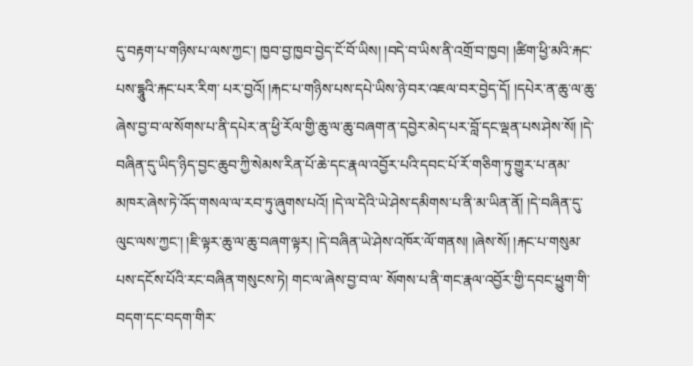དུ་བརྟག་པ་གཉིས་པ་ལས་ཀྱང་། ཁྱབ་བྱ་ཁྱབ་བྱེད་ངོ་བོ་ཡིས། །བདེ་བ་ཡིས་ནི་འགྲོ་བ་ཁྱབ། །ཚིག་ཕྱི་མའི་རྐང་པས་དྷཱུའི་རྐང་པར་རིག་ པར་བྱའོ། །རྐང་པ་གཉིས་པས་དཔེ་ཡིས་ཉེ་བར་འཇལ་བར་བྱེད་དོ། །དཔེར་ན་ཆུ་ལ་ཆུ་ཞེས་བྱ་བ་ལ་སོགས་པ་ནི་དཔེར་ན་ཕྱི་རོལ་གྱི་ཆུ་ལ་ཆུ་བཞག་ན་དབྱེར་མེད་པར་བློ་དང་ལྡན་པས་ཤེས་སོ། །དེ་བཞིན་དུ་ཡིད་ཉིད་བྱང་ཆུབ་ཀྱི་སེམས་རིན་པོ་ཆེ་དང་རྣལ་འབྱོར་པའི་དབང་པོ་རོ་གཅིག་ཏུ་གྱུར་པ་ནམ་ མཁར་ཞེས་ཏེ་འོད་གསལ་ལ་རབ་ཏུ་ཞུགས་པའོ། །དེ་ལ་དེའི་ཡེ་ཤེས་དམིགས་པ་ནི་མ་ཡིན་ནོ། །དེ་བཞིན་དུ་ལུང་ལས་ཀྱང་། །ཇི་ལྟར་ཆུ་ལ་ཆུ་བཞག་ལྟར། །དེ་བཞིན་ཡེ་ཤེས་འཁོར་ལོ་གནས། །ཞེས་སོ། །རྐང་པ་གསུམ་པས་དངོས་པོའི་རང་བཞིན་གསུངས་ཏེ། གང་ལ་ཞེས་བྱ་བ་ལ་ སོགས་པ་ནི་གང་རྣལ་འབྱོར་གྱི་དབང་ཕྱུག་གི་བདག་དང་བདག་གིར་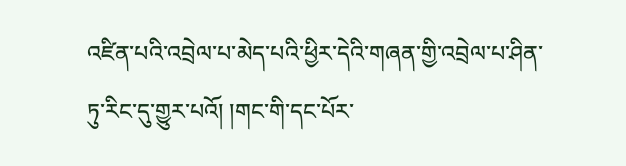འཛིན་པའི་འབྲེལ་པ་མེད་པའི་ཕྱིར་དེའི་གཞན་གྱི་འབྲེལ་པ་ཤིན་ཏུ་རིང་དུ་གྱུར་པའོ། །གང་གི་དང་པོར་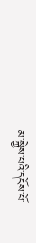མ་སྐྱེས་པའི་དངོས་པོ་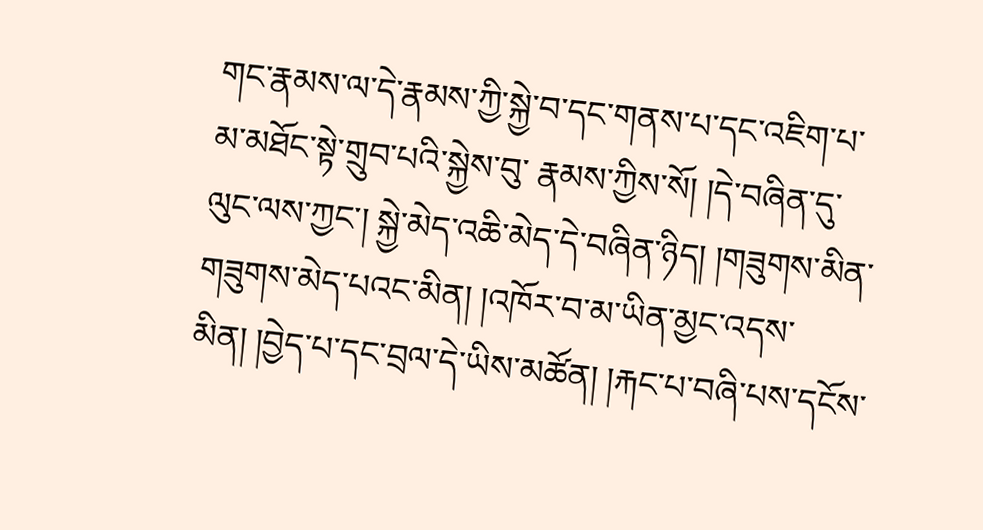གང་རྣམས་ལ་དེ་རྣམས་ཀྱི་སྐྱེ་བ་དང་གནས་པ་དང་འཇིག་པ་མ་མཐོང་སྟེ་གྲུབ་པའི་སྐྱེས་བུ་ རྣམས་ཀྱིས་སོ། །དེ་བཞིན་དུ་ལུང་ལས་ཀྱང་། སྐྱེ་མེད་འཆི་མེད་དེ་བཞིན་ཉིད། །གཟུགས་མིན་གཟུགས་མེད་པའང་མིན། །འཁོར་བ་མ་ཡིན་མྱང་འདས་མིན། །བྱེད་པ་དང་བྲལ་དེ་ཡིས་མཚོན། །རྐང་པ་བཞི་པས་དངོས་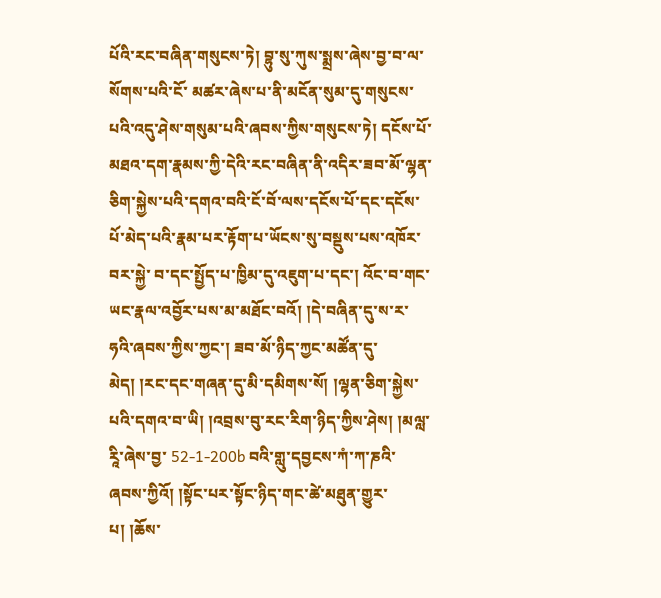པོའི་རང་བཞིན་གསུངས་ཏེ། བྷུ་སུ་ཀུས་སྨྲས་ཞེས་བྱ་བ་ལ་སོགས་པའི་ངོ་ མཚར་ཞེས་པ་ནི་མངོན་སུམ་དུ་གསུངས་པའི་འདུ་ཤེས་གསུམ་པའི་ཞབས་ཀྱིས་གསུངས་ཏེ། དངོས་པོ་མཐའ་དག་རྣམས་ཀྱི་དེའི་རང་བཞིན་ནི་འདིར་ཟབ་མོ་ལྷན་ཅིག་སྐྱེས་པའི་དགའ་བའི་ངོ་བོ་ལས་དངོས་པོ་དང་དངོས་པོ་མེད་པའི་རྣམ་པར་རྟོག་པ་ཡོངས་སུ་བསྡུས་པས་འཁོར་བར་སྐྱེ་ བ་དང་སྤྱོད་པ་ཁྱིམ་དུ་འཇུག་པ་དང་། འོང་བ་གང་ཡང་རྣལ་འབྱོར་པས་མ་མཐོང་བའོ། །དེ་བཞིན་དུ་ས་ར་ཧའི་ཞབས་ཀྱིས་ཀྱང་། ཟབ་མོ་ཉིད་ཀྱང་མཚོན་དུ་མེད། །རང་དང་གཞན་དུ་མི་དམིགས་སོ། །ལྷན་ཅིག་སྐྱེས་པའི་དགའ་བ་ཡི། །འབྲས་བུ་རང་རིག་ཉིད་ཀྱིས་ཤེས། །མལླ་རཱི་ཞེས་བྱ་ 52-1-200b བའི་གླུ་དབྱངས་ཀཾ་ཀ་ཎའི་ཞབས་ཀྱིའོ། །སྟོང་པར་སྟོང་ཉིད་གང་ཚེ་མཐུན་གྱུར་པ། །ཆོས་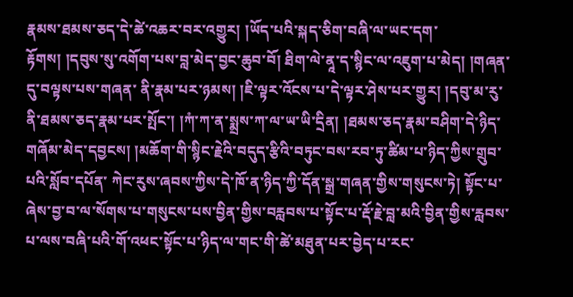རྣམས་ཐམས་ཅད་དེ་ཚེ་འཆར་བར་འགྱུར། །ཡོད་པའི་སྐད་ཅིག་བཞི་ལ་ཡང་དག་རྟོགས། །དབུས་སུ་འགོག་པས་བླ་མེད་བྱང་ཆུབ་བོ། ཐིག་ལེ་ནཱ་ད་སྙིང་ལ་འཇུག་པ་མེད། །གཞན་དུ་བལྟས་པས་གཞན་ ནི་རྣམ་པར་ཉམས། །ཇི་ལྟར་འོངས་པ་དེ་ལྟར་ཤེས་པར་གྱུར། །དབུ་མ་རུ་ནི་ཐམས་ཅད་རྣམ་པར་སྤོང་། །ཀཾ་ཀ་ན་སྨྲས་ཀ་ལ་ཡ་ཡི་དྲིན། །ཐམས་ཅད་རྣམ་བཤིག་དེ་ཉིད་གཞོམ་མེད་དབྱངས། །མཆོག་གི་སྙིང་རྗེའི་བདུད་རྩིའི་བཏུང་བས་རབ་ཏུ་ཚིམ་པ་ཉིད་ཀྱིས་གྲུབ་པའི་སློབ་དཔོན་ ཀེང་རུས་ཞབས་ཀྱིས་དེ་ཁོ་ན་ཉིད་ཀྱི་དོན་སྒྲ་གཞན་གྱིས་གསུངས་ཏེ། སྟོང་པ་ཞེས་བྱ་བ་ལ་སོགས་པ་གསུངས་པས་བྱིན་གྱིས་བརླབས་པ་སྟོང་པ་རྡོ་རྗེ་བླ་མའི་བྱིན་གྱིས་རླབས་པ་ལས་བཞི་པའི་གོ་འཕང་སྟོང་པ་ཉིད་ལ་གང་གི་ཚེ་མཐུན་པར་བྱེད་པ་རང་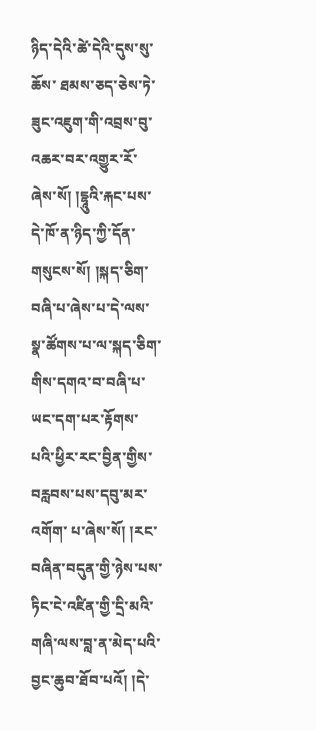ཉིད་དེའི་ཚེ་དེའི་དུས་སུ་ཆོས་ ཐམས་ཅད་ཅེས་ཏེ་ཟུང་འཇུག་གི་འབྲས་བུ་འཆར་བར་འགྱུར་རོ་ཞེས་སོ། །དྷཱུའི་རྐང་པས་དེ་ཁོ་ན་ཉིད་ཀྱི་དོན་གསུངས་སོ། །སྐད་ཅིག་བཞི་པ་ཞེས་པ་དེ་ལས་སྣ་ཚོགས་པ་ལ་སྐད་ཅིག་གིས་དགའ་བ་བཞི་པ་ཡང་དག་པར་རྟོགས་པའི་ཕྱིར་རང་བྱིན་གྱིས་བརླབས་པས་དབུ་མར་འགོག་ པ་ཞེས་སོ། །རང་བཞིན་བདུན་གྱི་ཉེས་པས་ཏིང་ངེ་འཛིན་གྱི་དྲི་མའི་གཞི་ལས་བླ་ན་མེད་པའི་བྱང་ཆུབ་ཐོབ་པའོ། །དེ་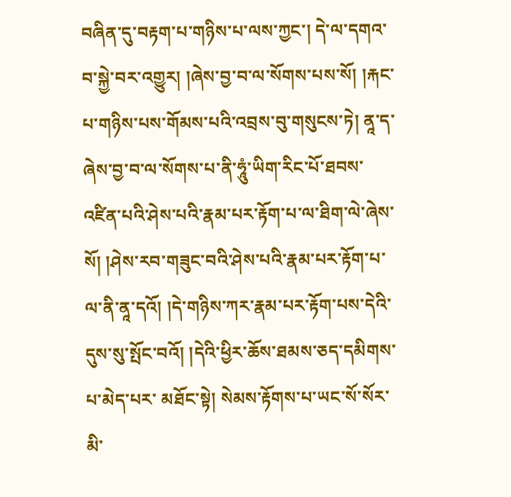བཞིན་དུ་བརྟག་པ་གཉིས་པ་ལས་ཀྱང་། དེ་ལ་དགའ་བ་སྐྱེ་བར་འགྱུར། །ཞེས་བྱ་བ་ལ་སོགས་པས་སོ། །རྐང་པ་གཉིས་པས་གོམས་པའི་འབྲས་བུ་གསུངས་ཏེ། ནཱ་ད་ ཞེས་བྱ་བ་ལ་སོགས་པ་ནི་ཧཱུཾ་ཡིག་རིང་པོ་ཐབས་འཛིན་པའི་ཤེས་པའི་རྣམ་པར་རྟོག་པ་ལ་ཐིག་ལེ་ཞེས་སོ། །ཤེས་རབ་གཟུང་བའི་ཤེས་པའི་རྣམ་པར་རྟོག་པ་ལ་ནི་ནཱ་དའོ། །དེ་གཉིས་ཀར་རྣམ་པར་རྟོག་པས་དེའི་དུས་སུ་སྤོང་བའོ། །དེའི་ཕྱིར་ཆོས་ཐམས་ཅད་དམིགས་པ་མེད་པར་ མཐོང་སྟེ། སེམས་རྟོགས་པ་ཡང་སོ་སོར་མི་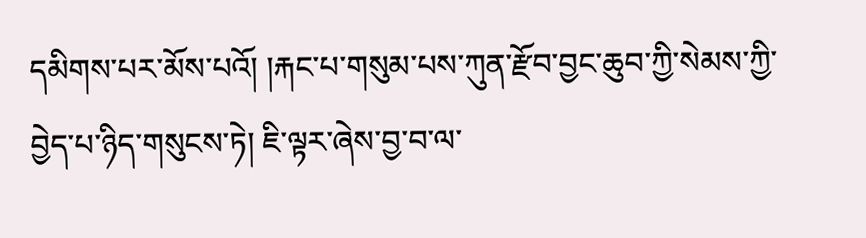དམིགས་པར་མོས་པའོ། །རྐང་པ་གསུམ་པས་ཀུན་རྫོབ་བྱང་ཆུབ་ཀྱི་སེམས་ཀྱི་བྱེད་པ་ཉིད་གསུངས་ཏེ། ཇི་ལྟར་ཞེས་བྱ་བ་ལ་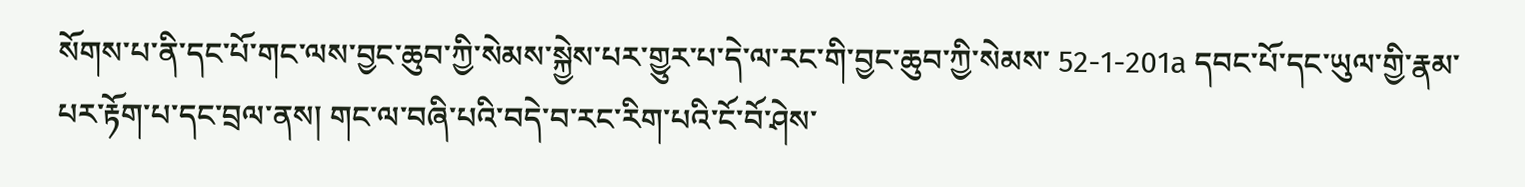སོགས་པ་ནི་དང་པོ་གང་ལས་བྱང་ཆུབ་ཀྱི་སེམས་སྐྱེས་པར་གྱུར་པ་དེ་ལ་རང་གི་བྱང་ཆུབ་ཀྱི་སེམས་ 52-1-201a དབང་པོ་དང་ཡུལ་གྱི་རྣམ་པར་རྟོག་པ་དང་བྲལ་ནས། གང་ལ་བཞི་པའི་བདེ་བ་རང་རིག་པའི་ངོ་བོ་ཤེས་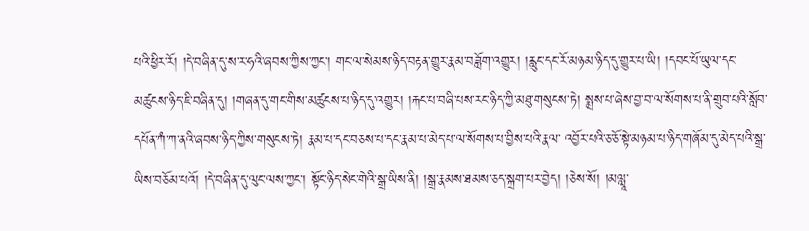པའི་ཕྱིར་རོ། །དེ་བཞིན་དུ་ས་ར་ཧའི་ཞབས་ཀྱིས་ཀྱང་། གང་ལ་སེམས་ཉིད་བརྟན་གྱུར་རྣམ་བཟློག་འགྱུར། །རླུང་དང་རོ་མཉམ་ཉིད་དུ་གྱུར་པ་ཡི། །དབང་པོ་ཡུལ་དང་ མཚུངས་ཉིད་ཇི་བཞིན་དུ། །གཞན་དུ་གང་གིས་མཚུངས་པ་ཉིད་དུ་འགྱུར། །རྐང་པ་བཞི་པས་རང་ཉིད་ཀྱི་མཐུ་གསུངས་ཏེ། སྨྲས་པ་ཞེས་བྱ་བ་ལ་སོགས་པ་ནི་གྲུབ་པའི་སློབ་དཔོན་ཀཾ་ཀ་ནའི་ཞབས་ཉིད་ཀྱིས་གསུངས་ཏེ། རྣམ་པ་དང་བཅས་པ་དང་རྣམ་པ་མེད་པ་ལ་སོགས་པ་བྱིས་པའི་རྣལ་ འབྱོར་པའི་ཅ་ཅོ་སྟེ་མཉམ་པ་ཉིད་གཞོམ་དུ་མེད་པའི་སྒྲ་ཡིས་བཅོམ་པའོ། །དེ་བཞིན་དུ་ལུང་ལས་ཀྱང་། སྟོང་ཉིད་སེང་གེའི་སྒྲ་ཡིས་ནི། །སྒྲ་རྣམས་ཐམས་ཅད་སྐྲག་པར་བྱེད། །ཅེས་སོ། །མལླཱ་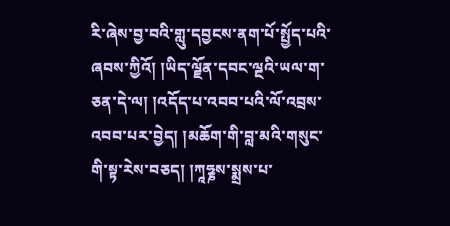རི་ཞེས་བྱ་བའི་གླུ་དབྱངས་ནག་པོ་སྤྱོད་པའི་ཞབས་ཀྱིའོ། །ཡིད་ལྗོན་དབང་ལྔའི་ཡལ་ག་ ཅན་དེ་ལ། །འདོད་པ་འབབ་པའི་ལོ་འབྲས་འབབ་པར་བྱེད། །མཆོག་གི་བླ་མའི་གསུང་གི་སྟ་རེས་བཅད། །ཀཱཧྞས་སྨྲས་པ་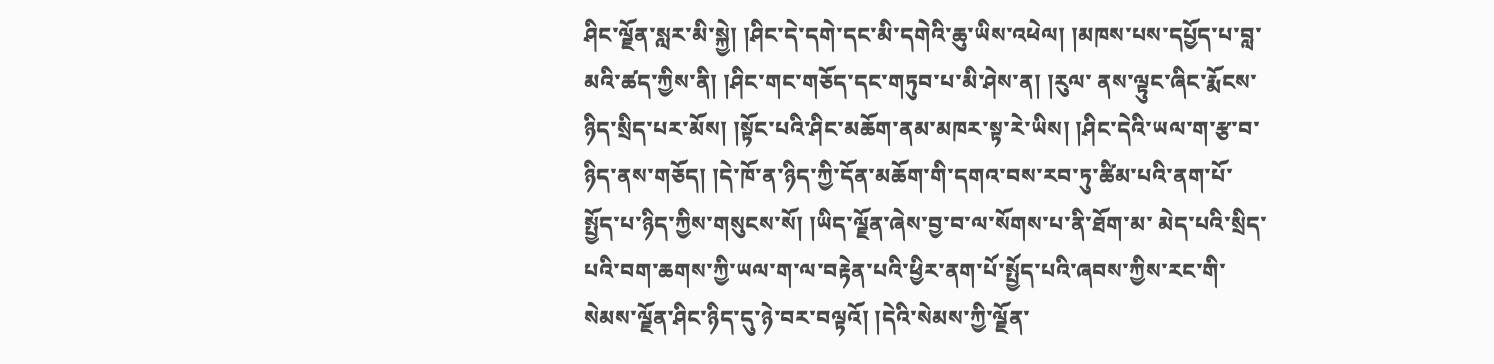ཤིང་ལྗོན་སླར་མི་སྐྱེ། །ཤིང་དེ་དགེ་དང་མི་དགེའི་ཆུ་ཡིས་འཕེལ། །མཁས་པས་དཔྱོད་པ་བླ་མའི་ཚད་ཀྱིས་ནི། །ཤིང་གང་གཅོད་དང་གཏུབ་པ་མི་ཤེས་ན། །རུལ་ ནས་ལྟུང་ཞིང་རྨོངས་ཉིད་སྲིད་པར་མོས། །སྟོང་པའི་ཤིང་མཆོག་ནམ་མཁར་སྟ་རེ་ཡིས། །ཤིང་དེའི་ཡལ་ག་རྩ་བ་ཉིད་ནས་གཅོད། །དེ་ཁོ་ན་ཉིད་ཀྱི་དོན་མཆོག་གི་དགའ་བས་རབ་ཏུ་ཚིམ་པའི་ནག་པོ་སྤྱོད་པ་ཉིད་ཀྱིས་གསུངས་སོ། །ཡིད་ལྗོན་ཞེས་བྱ་བ་ལ་སོགས་པ་ནི་ཐོག་མ་ མེད་པའི་སྲིད་པའི་བག་ཆགས་ཀྱི་ཡལ་ག་ལ་བརྟེན་པའི་ཕྱིར་ནག་པོ་སྤྱོད་པའི་ཞབས་ཀྱིས་རང་གི་སེམས་ལྗོན་ཤིང་ཉིད་དུ་ཉེ་བར་བལྟའོ། །དེའི་སེམས་ཀྱི་ལྗོན་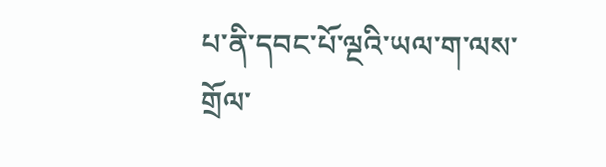པ་ནི་དབང་པོ་ལྔའི་ཡལ་ག་ལས་གྲོལ་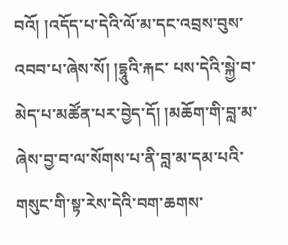བའོ། །འདོད་པ་དེའི་ལོ་མ་དང་འབྲས་བུས་འབབ་པ་ཞེས་སོ། །དྷཱུའི་རྐང་ པས་དེའི་སྐྱེ་བ་མེད་པ་མཚོན་པར་བྱེད་དོ། །མཆོག་གི་བླ་མ་ཞེས་བྱ་བ་ལ་སོགས་པ་ནི་བླ་མ་དམ་པའི་གསུང་གི་སྟ་རེས་དེའི་བག་ཆགས་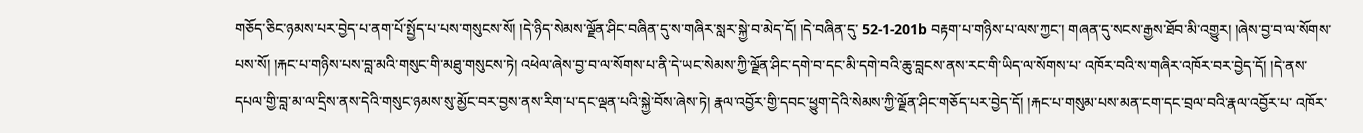གཅོད་ཅིང་ཉམས་པར་བྱེད་པ་ནག་པོ་སྤྱོད་པ་པས་གསུངས་སོ། །དེ་ཉིད་སེམས་ལྗོན་ཤིང་བཞིན་དུ་ས་གཞིར་སླར་སྐྱེ་བ་མེད་དོ། །དེ་བཞིན་དུ་ 52-1-201b བརྟག་པ་གཉིས་པ་ལས་ཀྱང་། གཞན་དུ་སངས་རྒྱས་ཐོབ་མི་འགྱུར། །ཞེས་བྱ་བ་ལ་སོགས་པས་སོ། །རྐང་པ་གཉིས་པས་བླ་མའི་གསུང་གི་མཐུ་གསུངས་ཏེ། འཕེལ་ཞེས་བྱ་བ་ལ་སོགས་པ་ནི་དེ་ཡང་སེམས་ཀྱི་ལྗོན་ཤིང་དགེ་བ་དང་མི་དགེ་བའི་ཆུ་བླངས་ནས་རང་གི་ཡིད་ལ་སོགས་པ་ འཁོར་བའི་ས་གཞིར་འཁོར་བར་བྱེད་དོ། །དེ་ནས་དཔལ་གྱི་བླ་མ་ལ་དྲིས་ནས་དེའི་གསུང་ཉམས་སུ་མྱོང་བར་བྱས་ནས་རིག་པ་དང་ལྡན་པའི་སྐྱེ་བོས་ཞེས་ཏེ། རྣལ་འབྱོར་གྱི་དབང་ཕྱུག་དེའི་སེམས་ཀྱི་ལྗོན་ཤིང་གཅོད་པར་བྱེད་དོ། །རྐང་པ་གསུམ་པས་མན་ངག་དང་བྲལ་བའི་རྣལ་འབྱོར་པ་ འཁོར་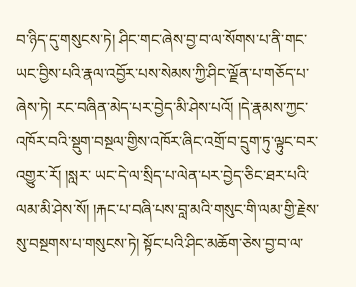བ་ཉིད་དུ་གསུངས་ཏེ། ཤིང་གང་ཞེས་བྱ་བ་ལ་སོགས་པ་ནི་གང་ཡང་བྱིས་པའི་རྣལ་འབྱོར་པས་སེམས་ཀྱི་ཤིང་ལྗོན་པ་གཅོད་པ་ཞེས་ཏེ། རང་བཞིན་མེད་པར་བྱེད་མི་ཤེས་པའོ། །དེ་རྣམས་ཀྱང་འཁོར་བའི་སྡུག་བསྔལ་གྱིས་འཁོར་ཞིང་འགྲོ་བ་དྲུག་ཏུ་ལྟུང་བར་འགྱུར་རོ། །སླར་ ཡང་དེ་ལ་སྲིད་པ་ལེན་པར་བྱེད་ཅིང་ཐར་པའི་ལམ་མི་ཤེས་སོ། །རྐང་པ་བཞི་པས་བླ་མའི་གསུང་གི་ལམ་གྱི་རྗེས་སུ་བསྔགས་པ་གསུངས་ཏེ། སྟོང་པའི་ཤིང་མཆོག་ཅེས་བྱ་བ་ལ་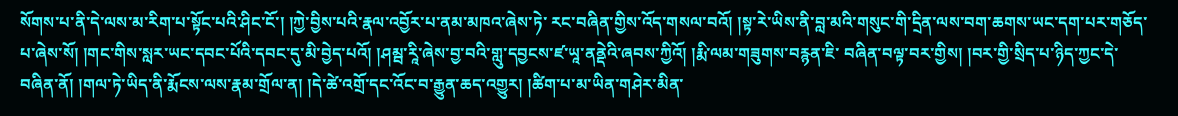སོགས་པ་ནི་དེ་ལས་མ་རིག་པ་སྟོང་པའི་ཤིང་ངོ་། །ཀྱེ་བྱིས་པའི་རྣལ་འབྱོར་པ་ནམ་མཁའ་ཞེས་ཏེ་ རང་བཞིན་གྱིས་འོད་གསལ་བའོ། །སྟ་རེ་ཡིས་ནི་བླ་མའི་གསུང་གི་དྲིན་ལས་བག་ཆགས་ཡང་དག་པར་གཅོད་པ་ཞེས་སོ། །གང་གིས་སླར་ཡང་དབང་པོའི་དབང་དུ་མི་བྱེད་པའོ། །ཤམྦ་རཱི་ཞེས་བྱ་བའི་གླུ་དབྱངས་ཛ་ཡཱ་ནནྡེའི་ཞབས་ཀྱིའོ། །རྨི་ལམ་གཟུགས་བརྙན་ཇི་ བཞིན་བལྟ་བར་གྱིས། །བར་གྱི་སྲིད་པ་ཉིད་ཀྱང་དེ་བཞིན་ནོ། །གལ་ཏེ་ཡིད་ནི་རྨོངས་ལས་རྣམ་གྲོལ་ན། །དེ་ཚེ་འགྲོ་དང་འོང་བ་རྒྱུན་ཆད་འགྱུར། །ཚིག་པ་མ་ཡིན་གཤེར་མིན་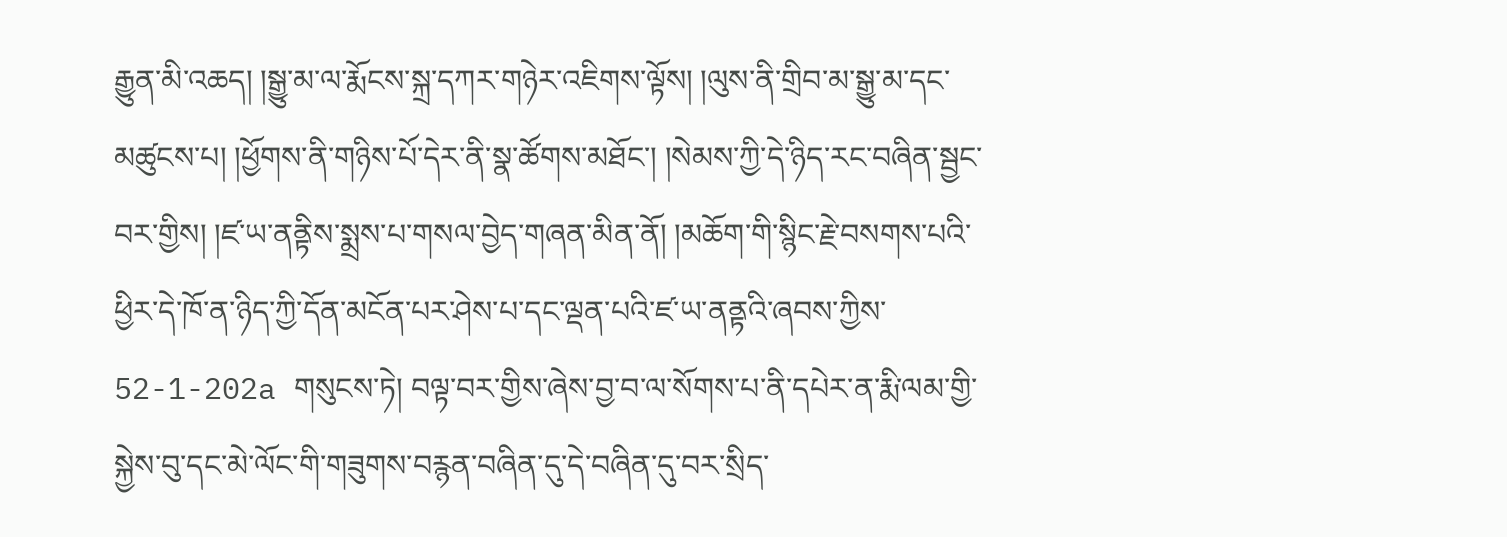རྒྱུན་མི་འཆད། །སྒྱུ་མ་ལ་རྨོངས་སྐྲ་དཀར་གཉེར་འཇིགས་ལྟོས། །ལུས་ནི་གྲིབ་མ་སྒྱུ་མ་དང་ མཚུངས་པ། །ཕྱོགས་ནི་གཉིས་པོ་དེར་ནི་སྣ་ཚོགས་མཐོང་། །སེམས་ཀྱི་དེ་ཉིད་རང་བཞིན་སྦྱང་བར་གྱིས། །ཛ་ཡ་ནནྟིས་སྨྲས་པ་གསལ་བྱེད་གཞན་མིན་ནོ། །མཆོག་གི་སྙིང་རྗེ་བསགས་པའི་ཕྱིར་དེ་ཁོ་ན་ཉིད་ཀྱི་དོན་མངོན་པར་ཤེས་པ་དང་ལྡན་པའི་ཛ་ཡ་ནནྟའི་ཞབས་ཀྱིས་ 52-1-202a གསུངས་ཏེ། བལྟ་བར་གྱིས་ཞེས་བྱ་བ་ལ་སོགས་པ་ནི་དཔེར་ན་རྨི་ལམ་གྱི་སྐྱེས་བུ་དང་མེ་ལོང་གི་གཟུགས་བརྙན་བཞིན་དུ་དེ་བཞིན་དུ་བར་སྲིད་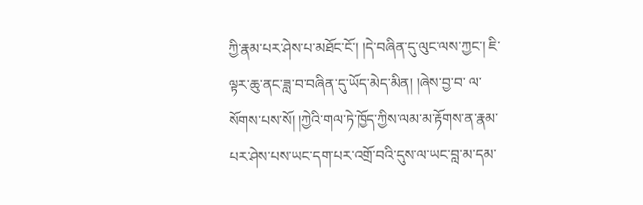ཀྱི་རྣམ་པར་ཤེས་པ་མཐོང་ངོ་། །དེ་བཞིན་དུ་ལུང་ལས་ཀྱང་། ཇི་ལྟར་ཆུ་ནང་ཟླ་བ་བཞིན་དུ་ཡོད་མེད་མིན། །ཞེས་བྱ་བ་ ལ་སོགས་པས་སོ། །ཀྱེའི་གལ་ཏེ་ཁྱོད་ཀྱིས་ལམ་མ་རྟོགས་ན་རྣམ་པར་ཤེས་པས་ཡང་དག་པར་འགྲོ་བའི་དུས་ལ་ཡང་བླ་མ་དམ་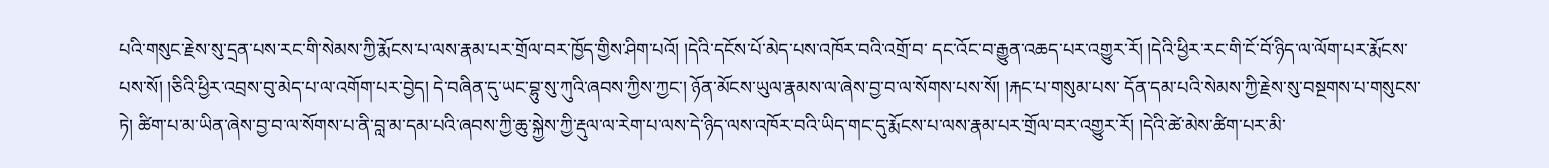པའི་གསུང་རྗེས་སུ་དྲན་པས་རང་གི་སེམས་ཀྱི་རྨོངས་པ་ལས་རྣམ་པར་གྲོལ་བར་ཁྱོད་གྱིས་ཤིག་པའོ། །དེའི་དངོས་པོ་མེད་པས་འཁོར་བའི་འགྲོ་བ་ དང་འོང་བ་རྒྱུན་འཆད་པར་འགྱུར་རོ། །དེའི་ཕྱིར་རང་གི་ངོ་བོ་ཉིད་ལ་ལོག་པར་རྨོངས་པས་སོ། །ཅིའི་ཕྱིར་འབྲས་བུ་མེད་པ་ལ་འགོག་པར་བྱེད། དེ་བཞིན་དུ་ཡང་བྷུ་སུ་ཀུའི་ཞབས་ཀྱིས་ཀྱང་། ཉོན་མོངས་ཡུལ་རྣམས་ལ་ཞེས་བྱ་བ་ལ་སོགས་པས་སོ། །རྐང་པ་གསུམ་པས་ དོན་དམ་པའི་སེམས་ཀྱི་རྗེས་སུ་བསྔགས་པ་གསུངས་ཏེ། ཚིག་པ་མ་ཡིན་ཞེས་བྱ་བ་ལ་སོགས་པ་ནི་བླ་མ་དམ་པའི་ཞབས་ཀྱི་ཆུ་སྐྱེས་ཀྱི་རྡུལ་ལ་རེག་པ་ལས་དེ་ཉིད་ལས་འཁོར་བའི་ཡིད་གང་དུ་རྨོངས་པ་ལས་རྣམ་པར་གྲོལ་བར་འགྱུར་རོ། །དེའི་ཚེ་མེས་ཚིག་པར་མི་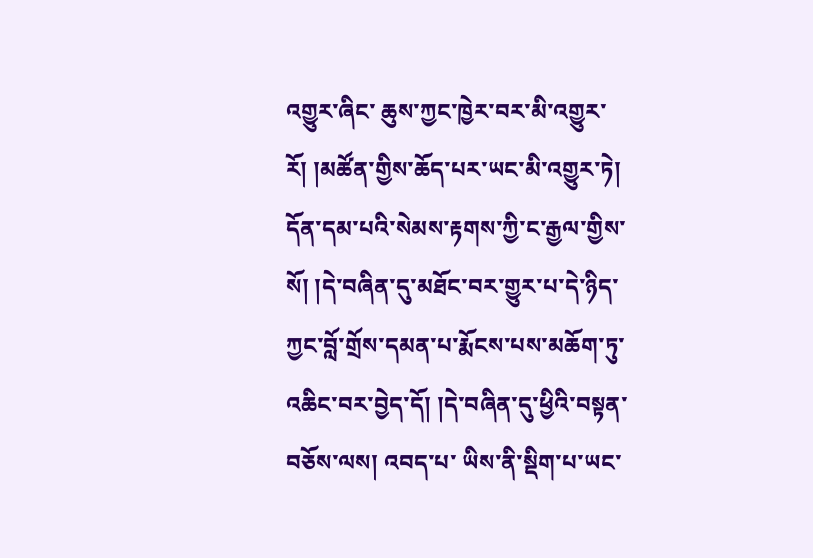འགྱུར་ཞིང་ ཆུས་ཀྱང་ཁྱེར་བར་མི་འགྱུར་རོ། །མཚོན་གྱིས་ཆོད་པར་ཡང་མི་འགྱུར་ཏེ། དོན་དམ་པའི་སེམས་རྟགས་ཀྱི་ང་རྒྱལ་གྱིས་སོ། །དེ་བཞིན་དུ་མཐོང་བར་གྱུར་པ་དེ་ཉིད་ཀྱང་བློ་གྲོས་དམན་པ་རྨོངས་པས་མཆོག་ཏུ་འཆིང་བར་བྱེད་དོ། །དེ་བཞིན་དུ་ཕྱིའི་བསྟན་བཅོས་ལས། འབད་པ་ ཡིས་ནི་སྡིག་པ་ཡང་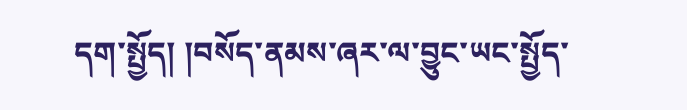དག་སྤྱོད། །བསོད་ནམས་ཞར་ལ་བྱུང་ཡང་སྤྱོད་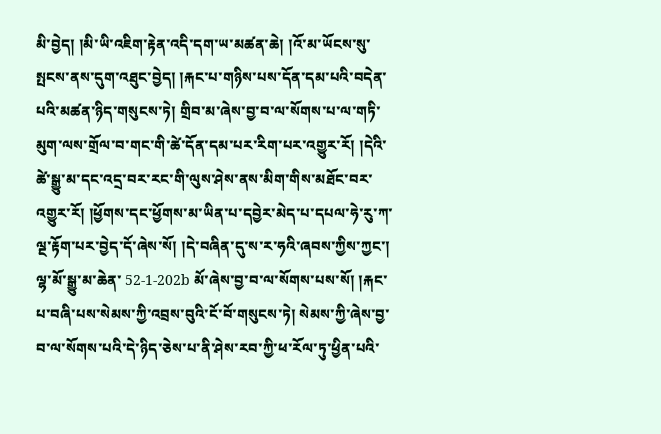མི་བྱེད། །མི་ཡི་འཇིག་རྟེན་འདི་དག་ཡ་མཚན་ཆེ། །འོ་མ་ཡོངས་སུ་སྤངས་ནས་དུག་འཐུང་བྱེད། །རྐང་པ་གཉིས་པས་དོན་དམ་པའི་བདེན་པའི་མཚན་ཉིད་གསུངས་ཏེ། གྲིབ་མ་ཞེས་བྱ་བ་ལ་སོགས་པ་ལ་གཏི་ མུག་ལས་གྲོལ་བ་གང་གི་ཚེ་དོན་དམ་པར་རིག་པར་འགྱུར་རོ། །དེའི་ཚེ་སྒྱུ་མ་དང་འདྲ་བར་རང་གི་ལུས་ཤེས་ནས་མིག་གིས་མཐོང་བར་འགྱུར་རོ། །ཕྱོགས་དང་ཕྱོགས་མ་ཡིན་པ་དབྱེར་མེད་པ་དཔལ་ཧེ་རུ་ཀ་ལྔ་རྟོག་པར་བྱེད་དོ་ཞེས་སོ། །དེ་བཞིན་དུ་ས་ར་ཧའི་ཞབས་ཀྱིས་ཀྱང་། ལྷ་མོ་སྒྱུ་མ་ཆེན་ 52-1-202b མོ་ཞེས་བྱ་བ་ལ་སོགས་པས་སོ། །རྐང་པ་བཞི་པས་སེམས་ཀྱི་འབྲས་བུའི་ངོ་བོ་གསུངས་ཏེ། སེམས་ཀྱི་ཞེས་བྱ་བ་ལ་སོགས་པའི་དེ་ཉིད་ཅེས་པ་ནི་ཤེས་རབ་ཀྱི་ཕ་རོལ་ཏུ་ཕྱིན་པའི་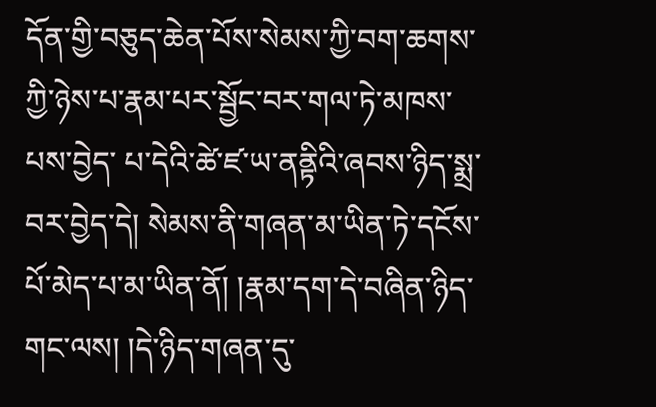དོན་གྱི་བཅུད་ཆེན་པོས་སེམས་ཀྱི་བག་ཆགས་ཀྱི་ཉེས་པ་རྣམ་པར་སྦྱོང་བར་གལ་ཏེ་མཁས་པས་བྱེད་ པ་དེའི་ཚེ་ཛ་ཡ་ནནྟིའི་ཞབས་ཉིད་སྨྲ་བར་བྱེད་དེ། སེམས་ནི་གཞན་མ་ཡིན་ཏེ་དངོས་པོ་མེད་པ་མ་ཡིན་ནོ། །རྣམ་དག་དེ་བཞིན་ཉིད་གང་ལས། །དེ་ཉིད་གཞན་དུ་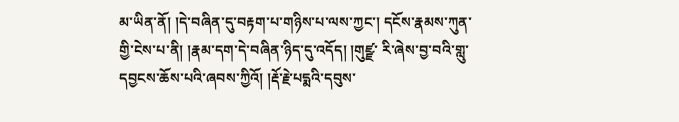མ་ཡིན་ནོ། །དེ་བཞིན་དུ་བརྟག་པ་གཉིས་པ་ལས་ཀྱང་། དངོས་རྣམས་ཀུན་གྱི་ངེས་པ་ནི། །རྣམ་དག་དེ་བཞིན་ཉིད་དུ་འདོད། །གུཛྫ་ རི་ཞེས་བྱ་བའི་གླུ་དབྱངས་ཆོས་པའི་ཞབས་ཀྱིའོ། །རྡོ་རྗེ་པདྨའི་དབུས་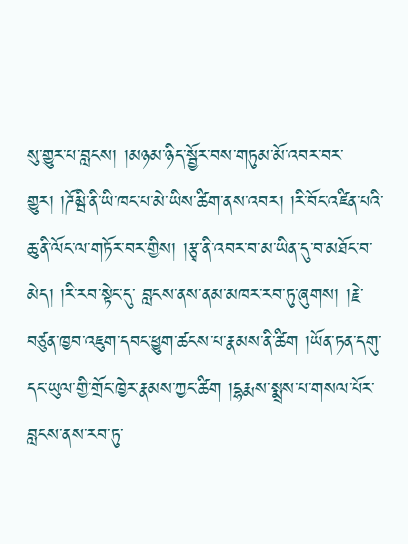སུ་གྱུར་པ་བླངས། །མཉམ་ཉིད་སྦྱོར་བས་གཏུམ་མོ་འབར་བར་གྱུར། །ཌོམྦི་ནི་ཡི་ཁང་པ་མེ་ཡིས་ཚིག་ནས་འབར། །རི་བོང་འཛིན་པའི་ཆུ་ནི་ལོང་ལ་གཏོར་བར་གྱིས། །རྩྭ་ནི་འབར་བ་མ་ཡིན་དུ་བ་མཐོང་བ་མེད། །རི་རབ་སྟེང་དུ་ བླངས་ནས་ནམ་མཁར་རབ་ཏུ་ཞུགས། །རྗེ་བཙུན་ཁྱབ་འཇུག་དབང་ཕྱུག་ཚངས་པ་རྣམས་ནི་ཚིག །ཡོན་ཏན་དགུ་དང་ཡུལ་གྱི་གྲོང་ཁྱེར་རྣམས་ཀྱང་ཚིག །དྷརྨས་སྨྲས་པ་གསལ་པོར་བླངས་ནས་རབ་ཏུ་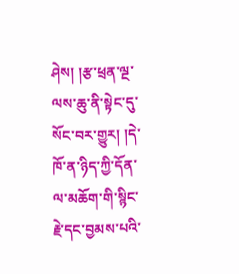ཤེས། །རྩ་ཕྲན་ལྔ་ལས་ཆུ་ནི་སྟེང་དུ་སོང་བར་གྱུར། །དེ་ཁོ་ན་ཉིད་ཀྱི་དོན་ལ་མཆོག་གི་སྙིང་ རྗེ་དང་བྱམས་པའི་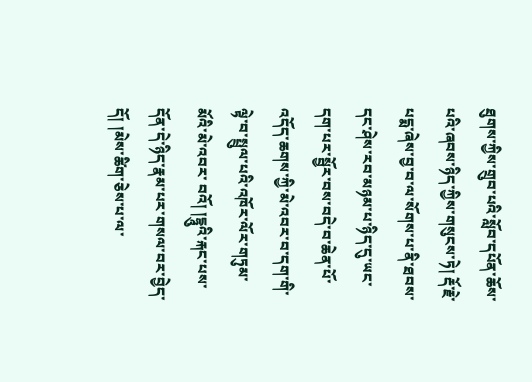ཐུགས་ཀྱིས་གྲུབ་པའི་སློབ་དཔོན་ཆོས་པའི་ཞབས་ཉིད་ཀྱིས་གསུངས་ཏེ། རྡོ་རྗེ་པདྨ་ཞེས་བྱ་བ་ལ་སོགས་པ་ནི་ཐབས་དང་ཤེས་རབ་མཉམ་པ་ཉིད་དུ་ཡང་དག་པར་སྦྱོར་བས་བདེ་བ་ཆེན་པོ་འདོད་ཆགས་ཀྱི་མེ་འབར་བ་དག་གི་ལྟེ་བ་སྤྲུལ་པའི་འཁོར་ལོར་གཏུམ་མོའི་མེ་འབར་ བའོ། །དྷཱུའི་རྐང་པས་དོན་དེ་ཉིད་རྣམ་པར་གསལ་བར་བྱེད་དོ། །མེས་ཚིག་ཅེས་པ་ལ་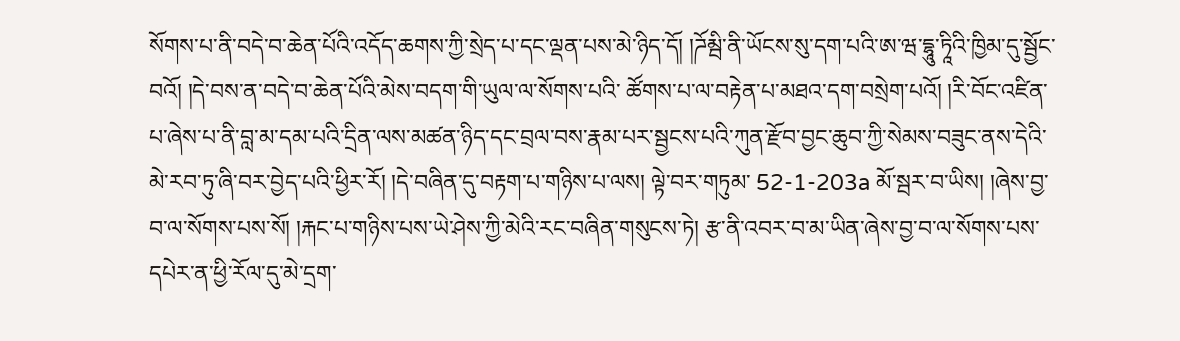སོགས་པ་ནི་བདེ་བ་ཆེན་པོའི་འདོད་ཆགས་ཀྱི་སྲེད་པ་དང་ལྡན་པས་མེ་ཉིད་དོ། །ཌོམྦི་ནི་ཡོངས་སུ་དག་པའི་ཨ་ཝ་དྷཱུ་ཏཱིའི་ཁྱིམ་དུ་སྦྱོང་བའོ། །དེ་བས་ན་བདེ་བ་ཆེན་པོའི་མེས་བདག་གི་ཡུལ་ལ་སོགས་པའི་ ཚོགས་པ་ལ་བརྟེན་པ་མཐའ་དག་བསྲེག་པའོ། །རི་བོང་འཛིན་པ་ཞེས་པ་ནི་བླ་མ་དམ་པའི་དྲིན་ལས་མཚན་ཉིད་དང་བྲལ་བས་རྣམ་པར་སྦྱངས་པའི་ཀུན་རྫོབ་བྱང་ཆུབ་ཀྱི་སེམས་བཟུང་ནས་དེའི་མེ་རབ་ཏུ་ཞི་བར་བྱེད་པའི་ཕྱིར་རོ། །དེ་བཞིན་དུ་བརྟག་པ་གཉིས་པ་ལས། ལྟེ་བར་གཏུམ་ 52-1-203a མོ་སྦར་བ་ཡིས། །ཞེས་བྱ་བ་ལ་སོགས་པས་སོ། །རྐང་པ་གཉིས་པས་ཡེ་ཤེས་ཀྱི་མེའི་རང་བཞིན་གསུངས་ཏེ། རྩ་ནི་འབར་བ་མ་ཡིན་ཞེས་བྱ་བ་ལ་སོགས་པས་དཔེར་ན་ཕྱི་རོལ་དུ་མེ་དྲག་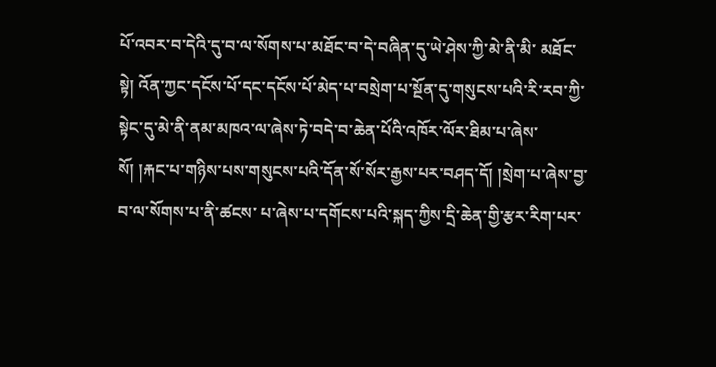པོ་འབར་བ་དེའི་དུ་བ་ལ་སོགས་པ་མཐོང་བ་དེ་བཞིན་དུ་ཡེ་ཤེས་ཀྱི་མེ་ནི་མི་ མཐོང་སྟེ། འོན་ཀྱང་དངོས་པོ་དང་དངོས་པོ་མེད་པ་བསྲེག་པ་སྔོན་དུ་གསུངས་པའི་རི་རབ་ཀྱི་སྟེང་དུ་མེ་ནི་ནམ་མཁའ་ལ་ཞེས་ཏེ་བདེ་བ་ཆེན་པོའི་འཁོར་ལོར་ཐིམ་པ་ཞེས་སོ། །རྐང་པ་གཉིས་པས་གསུངས་པའི་དོན་སོ་སོར་རྒྱས་པར་བཤད་དོ། །སྲེག་པ་ཞེས་བྱ་བ་ལ་སོགས་པ་ནི་ཚངས་ པ་ཞེས་པ་དགོངས་པའི་སྐད་ཀྱིས་དྲི་ཆེན་གྱི་རྩར་རིག་པར་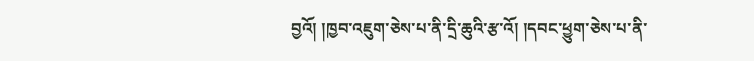བྱའོ། །ཁྱབ་འཇུག་ཅེས་པ་ནི་དྲི་ཆུའི་རྩ་འོ། །དབང་ཕྱུག་ཅེས་པ་ནི་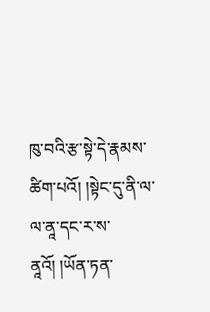ཁུ་བའི་རྩ་སྟེ་དེ་རྣམས་ཚིག་པའོ། །སྟེང་དུ་ནི་ལ་ལ་ནཱ་དང་ར་ས་ནཱའོ། །ཡོན་ཏན་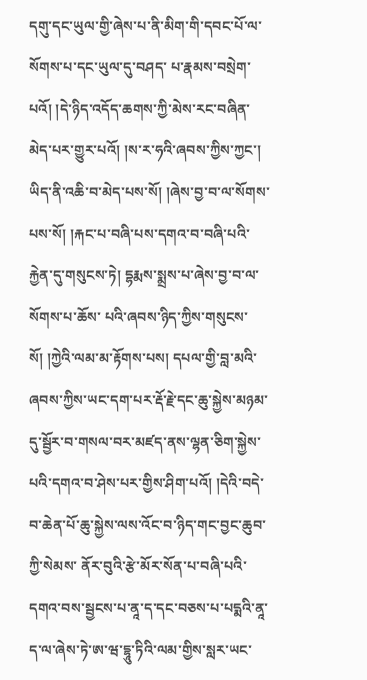དགུ་དང་ཡུལ་གྱི་ཞེས་པ་ནི་མིག་གི་དབང་པོ་ལ་སོགས་པ་དང་ཡུལ་དུ་བཤད་ པ་རྣམས་བསྲེག་པའོ། །དེ་ཉིད་འདོད་ཆགས་ཀྱི་མེས་རང་བཞིན་མེད་པར་གྱུར་པའོ། །ས་ར་ཧའི་ཞབས་ཀྱིས་ཀྱང་། ཡིད་ནི་འཆི་བ་མེད་པས་སོ། །ཞེས་བྱ་བ་ལ་སོགས་པས་སོ། །རྐང་པ་བཞི་པས་དགའ་བ་བཞི་པའི་རྐྱེན་དུ་གསུངས་ཏེ། དྷརྨས་སྨྲས་པ་ཞེས་བྱ་བ་ལ་སོགས་པ་ཆོས་ པའི་ཞབས་ཉིད་ཀྱིས་གསུངས་སོ། །ཀྱེའི་ལམ་མ་རྟོགས་པས། དཔལ་གྱི་བླ་མའི་ཞབས་ཀྱིས་ཡང་དག་པར་རྡོ་རྗེ་དང་ཆུ་སྐྱེས་མཉམ་དུ་སྦྱོར་བ་གསལ་བར་མཛད་ནས་ལྷན་ཅིག་སྐྱེས་པའི་དགའ་བ་ཤེས་པར་གྱིས་ཤིག་པའོ། །དེའི་བདེ་བ་ཆེན་པོ་ཆུ་སྐྱེས་ལས་འོང་བ་ཉིད་གང་བྱང་ཆུབ་ཀྱི་སེམས་ ནོར་བུའི་རྩེ་མོར་སོན་པ་བཞི་པའི་དགའ་བས་སྦྱངས་པ་ནཱ་ད་དང་བཅས་པ་པདྨའི་ནཱ་ད་ལ་ཞེས་ཏེ་ཨ་ཝ་དྷཱུ་ཏིའི་ལམ་གྱིས་སླར་ཡང་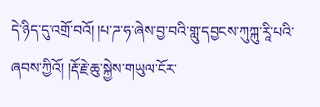དེ་ཉིད་དུ་འགྲོ་བའོ། །པ་ཌ་ཧ་ཞེས་བྱ་བའི་གླུ་དབྱངས་ཀུཀྐུ་རཱི་པའི་ཞབས་ཀྱིའོ། །རྡོ་རྗེ་ཆུ་སྐྱེས་གཡུལ་ངོར་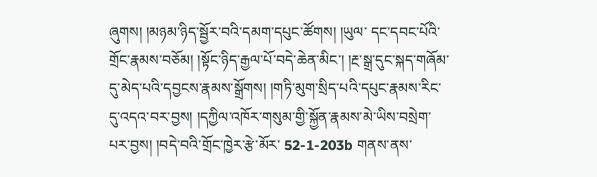ཞུགས། །མཉམ་ཉིད་སྦྱོར་བའི་དམག་དཔུང་ཚོགས། །ཡུལ་ དང་དབང་པོའི་གྲོང་རྣམས་བཅོམ། །སྟོང་ཉིད་རྒྱལ་པོ་བདེ་ཆེན་མིང་། །རྔ་སྒྲ་དུང་སྐད་གཞོམ་དུ་མེད་པའི་དབྱངས་རྣམས་སྒྲོགས། །གཏི་མུག་སྲིད་པའི་དཔུང་རྣམས་རིང་དུ་འདའ་བར་བྱས། །དཀྱིལ་འཁོར་གསུམ་གྱི་སྐྱོན་རྣམས་མེ་ཡིས་བསྲེག་པར་བྱས། །བདེ་བའི་གྲོང་ཁྱེར་རྩེ་མོར་ 52-1-203b གནས་ནས་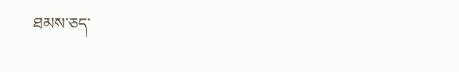ཐམས་ཅད་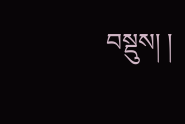བསྡུས། །